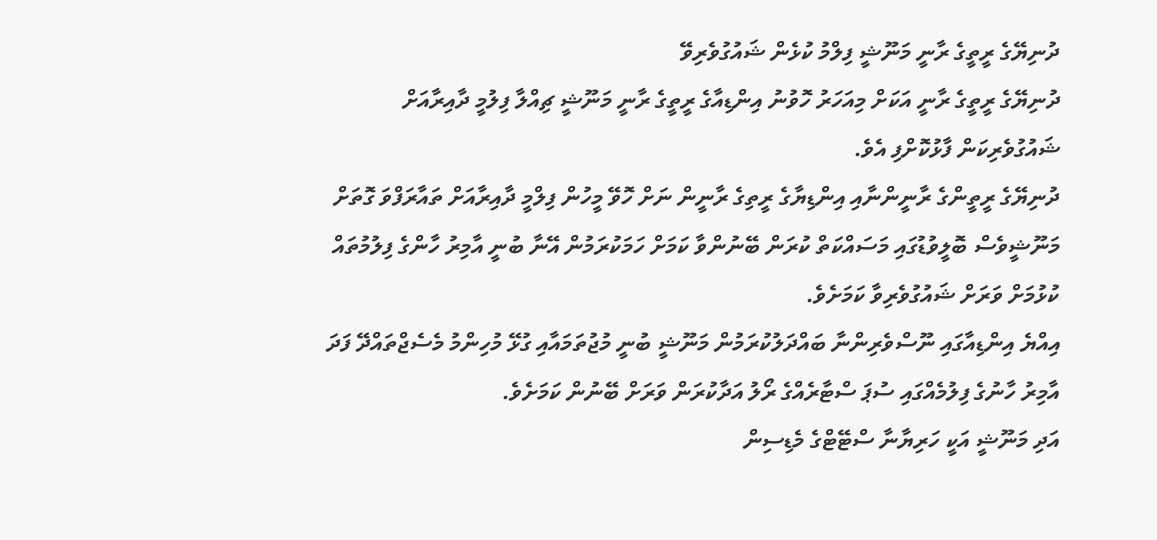ދުނިޔޭގެ ރީތީގެ ރާނީ މަނޫޝީ ފިލްމު ކުޅެން ޝައުގުވެރިވޭ
ދުނިޔޭގެ ރީތީގެ ރާނީ އަކަށް މިއަހަރު ހޮވުނު އިންޑިއާގެ ރީތީގެ ރާނީ މަނޫޝީ ޗިއްލާ ފިލުމީ ދާއިރާއަށް ޝައުގުވެރިކަން ފާޅުކޮށްފި އެވެ.
ދުނިޔޭގެ ރީތީންގެ ރާނީންނާއި އިންޑިޔާގެ ރީތިގެ ރާނީން ނަށް ހޮވޭ މީހުން ފިލްމީ ދާއިރާއަށް ތައާރަފްވަ ގޮތަށް މަނޫޝީވެސް ބޮލީވުޑުގައި މަސައްކަތް ކުރަން ބޭނުންވާ ކަމަށް ހަމަކުރަމުން އޭނާ ބުނީ އާމިރު ހާންގެ ފިލުމުތައް ކުޅުމަށް ވަރަށް ޝައުގުވެރިވާ ކަމަށެވެ.
އިއްޔެ އިންޑިއާގައި ނޫސްވެރިންނާ ބައްދަލުކުރަމުން މަނޫޝީ ބުނީ މުޖުތަމައާއި ގުޅޭ މުހިންމު މެސެޖްތައްދޭ ފަދަ އާމިރު ހާނުގެ ފިލުމެއްގައި ސުޕަ ސްޓާރެއްގެ ރޯލު އަދާކުރަން ވަރަށް ބޭނުން ކަމަށެވެ.
އަދި މަނޫޝީ އަކީ ހަރިޔާނާ ސްޓޭޓްގެ މެޑިސިން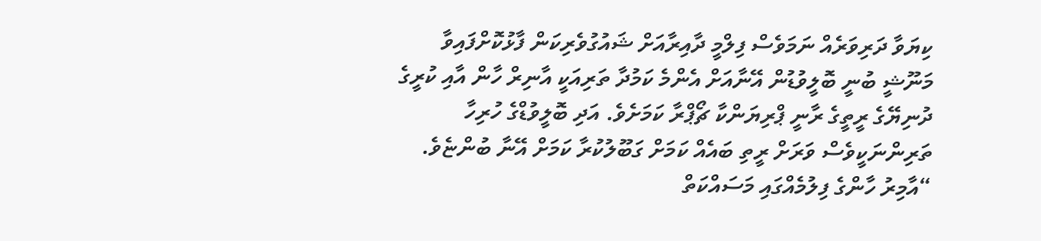ކިޔަވާ ދަރިވަރެއް ނަމަވެސް ފިލްމީ ދާއިރާއަށް ޝައުގުވެރިކަން ފާޅުކޮށްފައިވާ މަނޫޝީ ބުނީ ބޮލީވުޑުން އޭނާއަށް އެންމެ ކަމުދާ ތަރިއަކީ އާނިރް ހާން އާއި ކުރީގެ ދުނިޔޭގެ ރީތީގެ ރާނީ ޕްރިޔަންކާ ޗޯޕްރާ ކަމަށެވެ. އަދި ބޮލީވުޑްގެ ހުރިހާ ތަރިންނަކީވެސް ވަރަށް ރީތި ބައެއް ކަމަށް ގަބޫލުކުރާ ކަމަށް އޭނާ ބުންޏެވެ.
“އާމިރު ހާންގެ ފިލުމެއްގައި މަސައްކަތް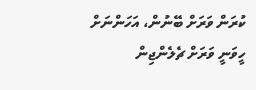ކުރަން ވަރަށް ބޭނުން، އަހަންނަށް ހީވަނީ ވަރަށް ޗެލެންޖިން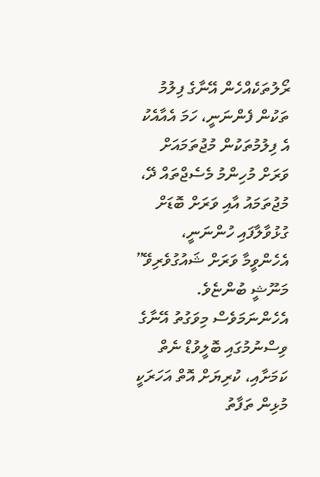ރޯލުތަކެއްހެން އޭނާގެ ފިލުމު ތަކުން ފެންނަނީ، ހަމަ އެއާއެކު އެ ފިލުމުތަކުން މުޖުތަމައަށް ވަރަށް މުހިންމު މެސެޖްތައް ދޭ، މުޖުތަމައު އާއި ވަރަށް ބޮޑަށް ގުޅުވާލާފައި ހުންނަނީ، އެހެންވީމާ ވަރަށް ޝައުގުވެރިވޭ” މަނޫޝީ ބުންޏެވެ.
އެހެންނަމަވެސް މިވަގުތު އޭނާގެ ވިސްނުމުގައި ބޮލީވުޑް ނެތް ކަމަށާއި، ކުރިޔަށް އޮތް އަހަރަކީ މުޅިން ތަފާތު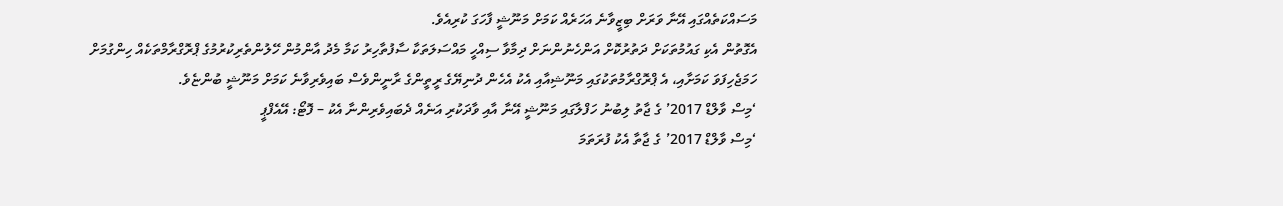މަސައްކަތެއްގައި އޭނާ ވަރަށް ބިޒީވާނެ އަހަރެއް ކަމަށް މަނޫޝީ ފާހަގަ ކުރިއެވެ.
އެގޮތުން އެކި ގައުމުތަކަށް ދަތުރުކޮށް އަންހެނުންނަށް ދިމާވާ ސިއްހީ މައްސަލަތަކާ ސާފުތާހިރު ކަމާ މެދު އާންމުން ހޭލުންތެރިކުރުމުގެ ޕްރޮގްރާމްތަކެއް ހިންގުމަށް ހަމަޖެހިފަވަ ކަމަށާއި، އެ ޕްރޮގްރާމުތަކުގައި މަނޫޝިއާއި އެކު އެހެން ދުނިޔޭގެ ރީތީންގެ ރާނީންވެސް ބައިވެރިވާނެ ކަމަށް މަނޫޝީ ބުންޏެވެ.
‘މިސް ވާލްޑް 2017’ ގެ ޖާތު ލިބުނު ހަފްލާގައި މަނޫޝީ އޭނާ އާއި ވާދަކުރި އަނެއް ދެބައިވެރިންނާ އެކު – ފޮޓޯ: އޭއެފްޕީ
‘މިސް ވާލްޑް 2017’ ގެ ޖާތާ އެކު ފުރަތަމަ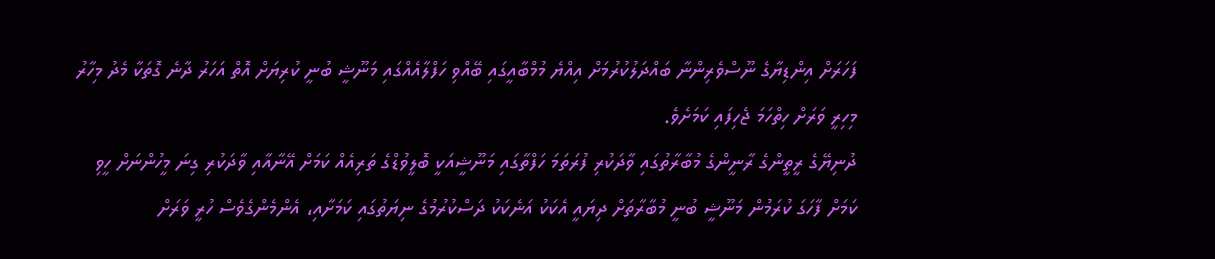ފަހަރަށް އިންޑިޔާގެ ނޫސްވެރިންނާ ބައްދަލުކުރުމަށް އިއްޔެ މުމްބާއީގައި ބޭއްވި ހަފްލާއެއްގައި މަނޫޝީ ބުނީ ކުރިޔަށް އޮތް އަހަރު ދާނެ ގޮތަކާ މެދު މިހާރު މިހިރީ ވަރަށް ހިތްހަމަ ޖެހިފައި ކަމަށެވެ.
ދުނިޔޭގެ ރީތީންގެ ރާނީންގެ މުބާރާތުގައި ވާދަކުރި ފުރަތަމަ ހަފްތާގައި މަނޫޝީއަކީ ބޮލީވުޑްގެ ތަރިއެއް ކަމަށް އޭނާއާއި ވާދަކުރި ގިނަ މީހުންނަށް ހީވި ކަމަށް ފާހަގަ ކުރަމުން މަނޫޝީ ބުނީ މުބާރާތަށް ދިޔައީ އެކަކު އަނެކަކު ދަސްކުރުމުގެ ނިޔަތުގައި ކަމަށާއި، އެންމެންގެވެސް ހުރީ ވަރަށް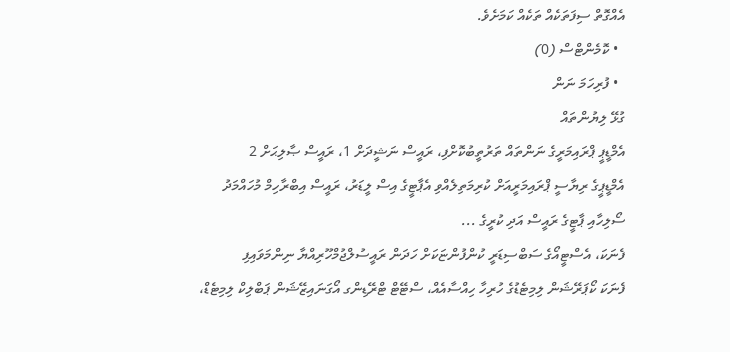އެއްގޮތް ސިފަތަކެއް ތަކެއް ކަމަށެވެ.
  • ކޮމެންޓްސް (0)
  • ފުރިހަމަ ނަން
ގުޅޭ ލިޔުންތައް
އެމްޑީޕީ ޕްރައިމަރީގެ ނަންތައް ތަރުތީބުކޮށްފި، ރައީސް ނަޝީދަށް 1، ރައީސް ޞާލިޙަށް 2
އެމްޑީޕީގެ ރިޔާސީ ޕްރައިމަރީއަށް ކުރިމަތިލެއްވި އެޕާޓީގެ އިސް ލީޑަރު، ރައީސް އިބްރާހިމް މުހައްމަދު ސޯލިހާއި ޕާޓީގެ ރައީސް އަދި ކުރީގެ ...
ފެނަކަ، އެސްޓީއޯގެ ސަބްސިޑަރީ ކުންފުންޏަކަށް ހަދަން ރައީސުލްޖުމްހޫރިއްޔާ ނިންމަވައިފި
ފެނަކަ ކޯޕަރޭޝަން ލިމިޓެޑުގެ ހުރިހާ ހިއްސާއެއް، ސްޓޭޓް ޓްރޭޑިންގ އޯގަނައިޒޭޝަން ޕަބްލިކް ލިމިޓެޑް،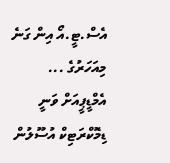އެސް.ޓީ.އޯ އިން ގަނެ މިއަހަރުގެ ...
އެމްޑީޕީއަށް ވަނީ ޑިމޮކްރަޓިކް އުސޫލުން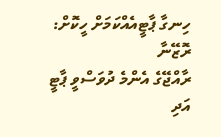ހިނގާ ޕާޓީއެއްކަމަށް ހީކޮށް: ރޮޒޭނާ
ރާއްޖޭގެ އެންމެ ދުވަސްވީ ޕާޓީ އަދި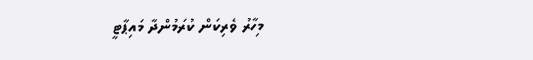މިހާރު ވެރިކަން ކުރަމުންދާ މައިޕާޓީ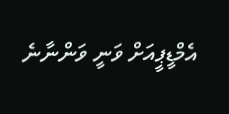އެމްޑީޕީއަށް ވަނީ ވަންނާނެ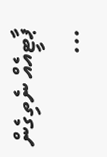ޕާޓީއެއް ނެތިގެން ...